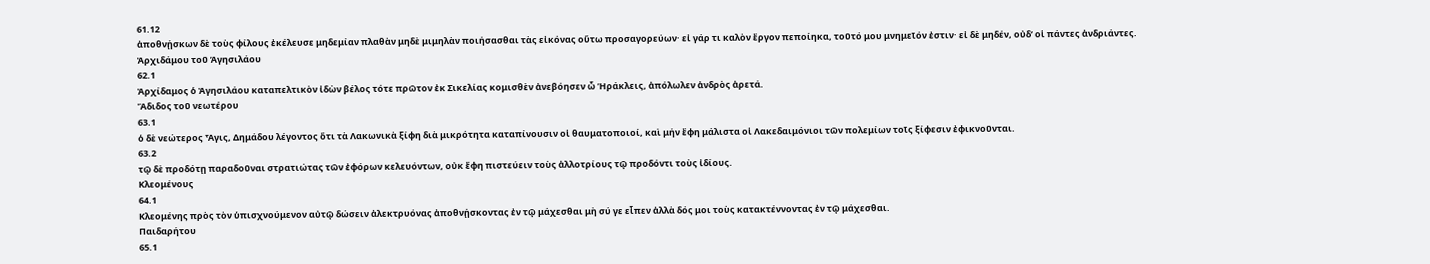61.12
ἀποθνῄσκων δὲ τοὺς φίλους ἐκέλευσε μηδεμίαν πλαθὰν μηδὲ μιμηλὰν ποιήσασθαι τὰς εἰκόνας οὕτω προσαγορεύων· εἰ γάρ τι καλὸν ἔργον πεποίηκα, τοῦτό μου μνημεῖόν ἐστιν· εἰ δὲ μηδέν, οὐδʼ οἱ πάντες ἀνδριάντες.
Ἀρχιδάμου τοῦ Ἁγησιλάου
62.1
Ἀρχίδαμος ὁ Ἀγησιλάου καταπελτικὸν ἰδὼν βέλος τότε πρῶτον ἐκ Σικελίας κομισθὲν ἀνεβόησεν ὦ Ἡράκλεις, ἀπόλωλεν ἀνδρὸς ἀρετά.
Ἄδιδος τοῦ νεωτέρου
63.1
ὁ δὲ νεώτερος Ἆγις, Δημάδου λέγοντος ὅτι τὰ Λακωνικὰ ξίφη διὰ μικρότητα καταπίνουσιν οἱ θαυματοποιοί, καὶ μήν ἔφη μάλιστα οἱ Λακεδαιμόνιοι τῶν πολεμίων τοῖς ξίφεσιν ἐφικνοῦνται.
63.2
τῷ δὲ προδότῃ παραδοῦναι στρατιώτας τῶν ἐφόρων κελευόντων, οὐκ ἔφη πιστεύειν τοὺς ἀλλοτρίους τῷ προδόντι τοὺς ἰδίους.
Κλεομένους
64.1
Κλεομένης πρὸς τὸν ὑπισχνούμενον αὐτῷ δώσειν ἀλεκτρυόνας ἀποθνῄσκοντας ἐν τῷ μάχεσθαι μὴ σύ γε εἶπεν ἀλλὰ δός μοι τοὺς κατακτέννοντας ἐν τῷ μάχεσθαι.
Παιδαρήτου
65.1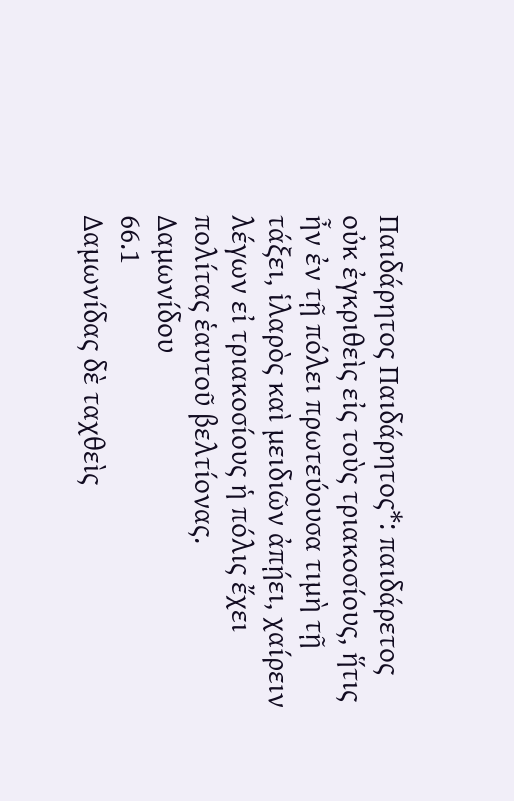Παιδάρητος Παιδάρητος*: παιδάρετος οὐκ ἐγκριθεὶς εἰς τοὺς τριακοσίους, ἥτις ἦν ἐν τῇ πόλει πρωτεύουσα τιμὴ τῇ τάξει, ἱλαρὸς καὶ μειδιῶν ἀπῄει, χαίρειν λέγων εἰ τριακοσίους ἡ πόλις ἔχει πολίτας ἑαυτοῦ βελτίονας.
Δαμωνίδου
66.1
Δαμωνίδας δὲ ταχθεὶς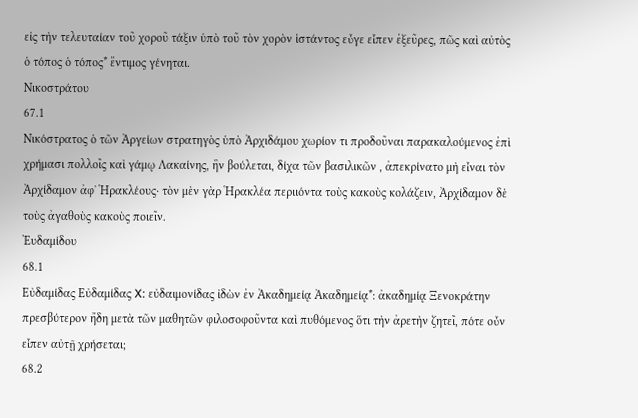εἰς τὴν τελευταίαν τοῦ χοροῦ τάξιν ὑπὸ τοῦ τὸν χορὸν ἱστάντος εὖγε εἶπεν ἐξεῦρες, πῶς καὶ αὐτὸς ὁ τόπος ὁ τόπος* ἔντιμος γένηται.
Νικοστράτου
67.1
Νικόστρατος ὁ τῶν Ἀργείων στρατηγὸς ὑπὸ Ἀρχιδάμου χωρίον τι προδοῦναι παρακαλούμενος ἐπὶ χρήμασι πολλοῖς καὶ γάμῳ Λακαίνης, ἣν βούλεται, δίχα τῶν βασιλικῶν , ἀπεκρίνατο μὴ εἶναι τὸν Ἀρχίδαμον ἀφʼ Ἡρακλέους· τὸν μὲν γὰρ Ἡρακλέα περιιόντα τοὺς κακοὺς κολάζειν, Ἀρχίδαμον δὲ τοὺς ἀγαθοὺς κακοὺς ποιεῖν.
Ἐυδαμίδου
68.1
Εὐδαμίδας Εὐδαμίδας X: εὐδαιμονίδας ἰδὼν ἐν Ἀκαδημείᾳ Ἀκαδημείᾳ*: ἀκαδημίᾳ Ξενοκράτην πρεσβύτερον ἤδη μετὰ τῶν μαθητῶν φιλοσοφοῦντα καὶ πυθόμενος ὅτι τὴν ἀρετὴν ζητεῖ, πότε οὖν εἶπεν αὐτῇ χρήσεται;
68.2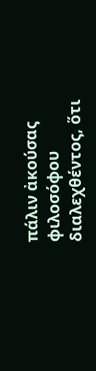πάλιν ἀκούσας φιλοσόφου διαλεχθέντος, ὅτι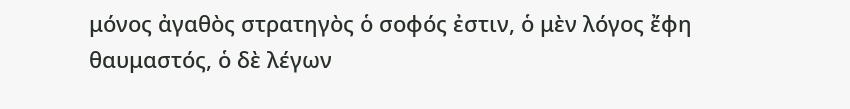μόνος ἀγαθὸς στρατηγὸς ὁ σοφός ἐστιν, ὁ μὲν λόγος ἔφη θαυμαστός, ὁ δὲ λέγων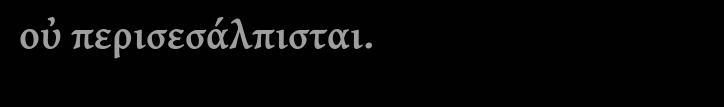οὐ περισεσάλπισται.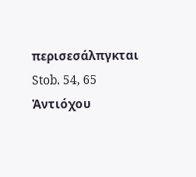περισεσάλπγκται Stob. 54, 65
Ἀντιόχου